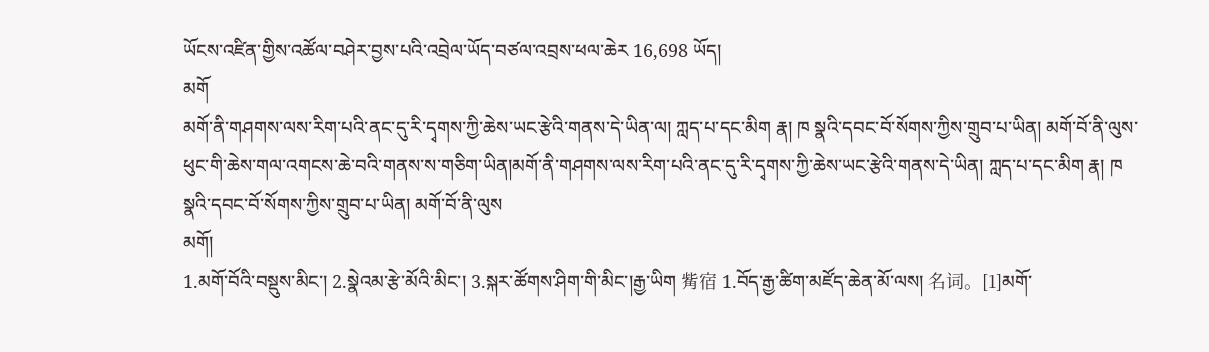ཡོངས་འཛིན་གྱིས་འཚོལ་བཤེར་བྱས་པའི་འབྲེལ་ཡོད་བཙལ་འབྲས་ཕལ་ཆེར 16,698 ཡོད།
མགོ
མགོ་ནི་གཤགས་ལས་རིག་པའི་ནང་དུ་རི་དྭགས་ཀྱི་ཆེས་ཡང་རྩེའི་གནས་དེ་ཡིན་ལ། ཀླད་པ་དང་མིག རྣ། ཁ སྣའི་དབང་བོ་སོགས་ཀྱིས་གྲུབ་པ་ཡིན། མགོ་བོ་ནི་ལུས་ཕུང་གི་ཆེས་གལ་འགངས་ཆེ་བའི་གནས་ས་གཅིག་ཡིན།མགོ་ནི་གཤགས་ལས་རིག་པའི་ནང་དུ་རི་དྭགས་ཀྱི་ཆེས་ཡང་རྩེའི་གནས་དེ་ཡིན། ཀླད་པ་དང་མིག རྣ། ཁ སྣའི་དབང་བོ་སོགས་ཀྱིས་གྲུབ་པ་ཡིན། མགོ་བོ་ནི་ལུས
མགོ།
1.མགོ་བོའི་བསྡུས་མིང་། 2.སྣེའམ་རྩེ་མོའི་མིང་། 3.སྐར་ཚོགས་ཤིག་གི་མིང་།རྒྱ་ཡིག 觜宿 1.བོད་རྒྱ་ཚིག་མཛོད་ཆེན་མོ་ལས། 名词。[1]མགོ་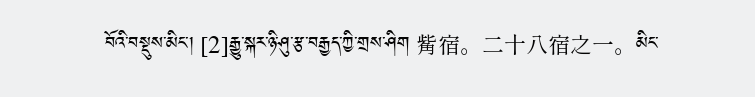བོའི་བསྡུས་མིང་། [2]རྒྱུ་སྐར་ཉི་ཤུ་རྩ་བརྒྱད་ཀྱི་གྲས་ཤིག 觜宿。二十八宿之一。མིང་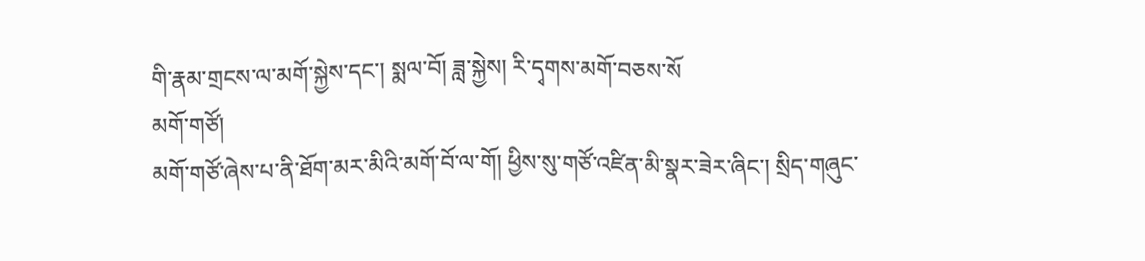གི་རྣམ་གྲངས་ལ་མགོ་སྐྱེས་དང་། སྨལ་བོ། ཟླ་སྐྱེས། རི་དྭགས་མགོ་བཅས་སོ
མགོ་གཙོ།
མགོ་གཙོ་ཞེས་པ་ནི་ཐོག་མར་མིའི་མགོ་བོ་ལ་གོ། ཕྱིས་སུ་གཙོ་འཛིན་མི་སྣར་ཟེར་ཞིང་། སྲིད་གཞུང་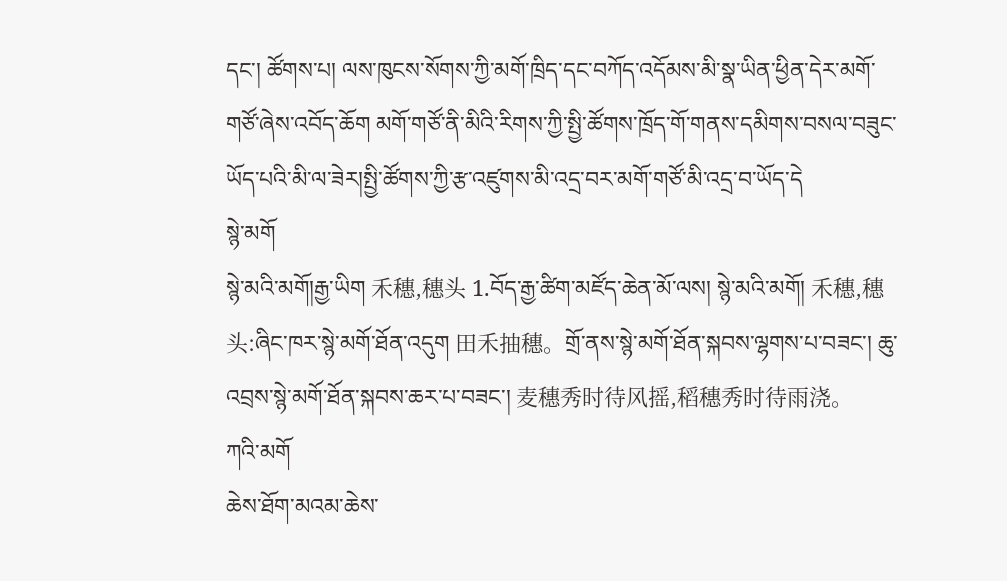དང་། ཚོགས་པ། ལས་ཁུངས་སོགས་ཀྱི་མགོ་ཁྲིད་དང་བཀོད་འདོམས་མི་སྣ་ཡིན་ཕྱིན་དེར་མགོ་གཙོ་ཞེས་འབོད་ཆོག མགོ་གཙོ་ནི་མིའི་རིགས་ཀྱི་སྤྱི་ཚོགས་ཁྲོད་གོ་གནས་དམིགས་བསལ་བཟུང་ཡོད་པའི་མི་ལ་ཟེར།སྤྱི་ཚོགས་ཀྱི་རྩ་འཛུགས་མི་འདྲ་བར་མགོ་གཙོ་མི་འདྲ་བ་ཡོད་དེ
སྙེ་མགོ
སྙེ་མའི་མགོ།རྒྱ་ཡིག 禾穗,穗头 1.བོད་རྒྱ་ཚིག་མཛོད་ཆེན་མོ་ལས། སྙེ་མའི་མགོ། 禾穗,穗头:ཞིང་ཁར་སྙེ་མགོ་ཐོན་འདུག 田禾抽穗。གྲོ་ནས་སྙེ་མགོ་ཐོན་སྐབས་ལྷགས་པ་བཟང་། ཆུ་འབྲས་སྙེ་མགོ་ཐོན་སྐབས་ཆར་པ་བཟང་། 麦穗秀时待风摇,稻穗秀时待雨浇。
ཀའི་མགོ
ཆེས་ཐོག་མའམ་ཆེས་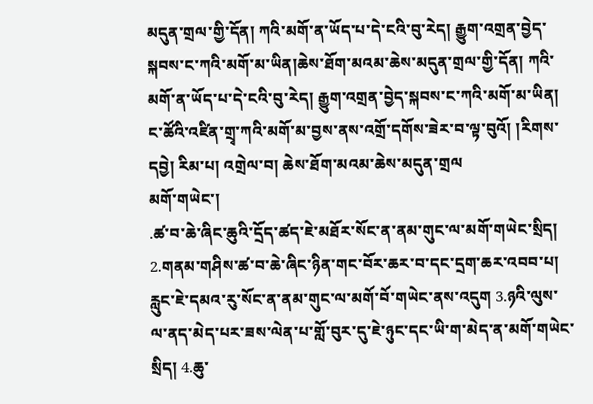མདུན་གྲལ་གྱི་དོན། ཀའི་མགོ་ན་ཡོད་པ་དེ་ངའི་བུ་རེད། རྒྱུག་འགྲན་བྱེད་སྐབས་ང་ཀའི་མགོ་མ་ཡིན།ཆེས་ཐོག་མའམ་ཆེས་མདུན་གྲལ་གྱི་དོན། ཀའི་མགོ་ན་ཡོད་པ་དེ་ངའི་བུ་རེད། རྒྱུག་འགྲན་བྱེད་སྐབས་ང་ཀའི་མགོ་མ་ཡིན། ང་ཚོའི་འཛིན་གྲྭ་ཀའི་མགོ་མ་བྱས་ནས་འགྲོ་དགོས་ཟེར་བ་ལྟ་བུའོ། །རིགས་དབྱེ། རིམ་པ། འགྲེལ་བ། ཆེས་ཐོག་མའམ་ཆེས་མདུན་གྲལ
མགོ་གཡེང་།
.ཚ་བ་ཆེ་ཞིང་ཆུའི་དྲོད་ཚད་ཇེ་མཐོར་སོང་ན་ནམ་གུང་ལ་མགོ་གཡེང་སྲིད། 2.གནམ་གཤིས་ཚ་བ་ཆེ་ཞིང་ཉིན་གང་བོར་ཆར་བ་དང་དྲག་ཆར་འབབ་པ། རླུང་ཇེ་དམའ་རུ་སོང་ན་ནམ་གུང་ལ་མགོ་བོ་གཡེང་ནས་འདུག 3.ཉའི་ལུས་ལ་ནད་མེད་པར་ཟས་ལེན་པ་གློ་བུར་དུ་ཇེ་ཉུང་དང་ཡི་ག་མེད་ན་མགོ་གཡེང་སྲིད། 4.ཆུ་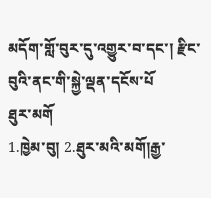མདོག་གློ་བུར་དུ་འགྱུར་བ་དང་། རྫིང་བུའི་ནང་གི་སྐྱེ་ལྡན་དངོས་པོ
ཐུར་མགོ
1.ཁྱེམ་བུ། 2.ཐུར་མའི་མགོ།རྒྱ་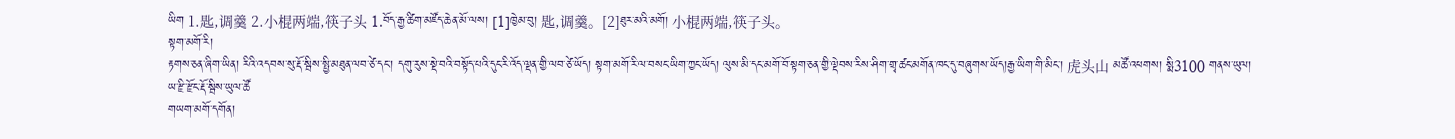ཡིག 1.匙,调羹 2.小棍两端,筷子头 1.བོད་རྒྱ་ཚིག་མཛོད་ཆེན་མོ་ལས། [1]ཁྱེམ་བུ། 匙,调羹。[2]ཐུར་མའི་མགོ། 小棍两端,筷子头。
སྟག་མགོ་རི།
རྟགས་ཅན་ཞིག་ཡིན། རིའི་འདབས་སུ་རྡོ་སྦིས་སྤྱི་མཐུན་ལབ་ཙེ་དང་། དགུ་རུས་སྡེ་བའི་བསྟོད་པའི་དུང་རི་འོད་ལྡན་གྱི་ལབ་ཙེ་ཡོད། སྟག་མགོ་རི་ལ་བསང་ཡིག་ཀྱང་ཡོད། ལུས་མི་དང་མགོ་བོ་སྟག་ཅན་གྱི་ལྡེབས་རིས་ཤིག་གྲྭ་ཚང་མགོན་ཁང་དུ་བཞུགས་ཡོད།རྒྱ་ཡིག་གི་མིང་། 虎头山 མཚོ་འཕགས། སྨི3100 གནས་ཡུལ། ཡ་རྫི་རྫོང་རྡོ་སྦིས་ཡུལ་ཚོ
གཡག་མགོ་དགོན།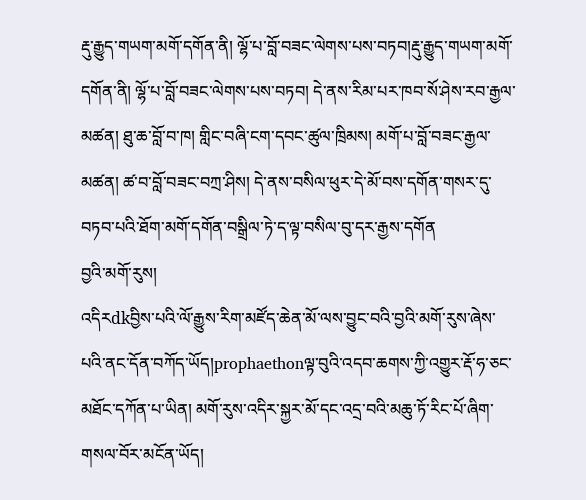རྡུ་རྒྱུད་གཡག་མགོ་དགོན་ནི། ལྷོ་པ་བློ་བཟང་ལེགས་པས་བཏབ།རྡུ་རྒྱུད་གཡག་མགོ་དགོན་ནི། ལྷོ་པ་བློ་བཟང་ལེགས་པས་བཏབ། དེ་ནས་རིམ་པར་ཁབ་སོ་ཤེས་རབ་རྒྱལ་མཚན། ཐུ་ཆ་བློ་བ་ཁ། གླིང་བཞི་ངག་དབང་ཚུལ་ཁྲིམས། མགོ་པ་བློ་བཟང་རྒྱལ་མཚན། ཚ་བ་བློ་བཟང་བཀྲ་ཤིས། དེ་ནས་བསིལ་ཕུར་དེ་མོ་བས་དགོན་གསར་དུ་བཏབ་པའི་ཐོག་མགོ་དགོན་བསྒྲིལ་ཏེ་ད་ལྟ་བསིལ་བུ་དར་རྒྱས་དགོན
བྱའི་མགོ་རུས།
འདིརdkབྱིས་པའི་ལོ་རྒྱུས་རིག་མཛོད་ཆེན་མོ་ལས་བྱུང་བའི་བྱའི་མགོ་རུས་ཞེས་པའི་ནང་དོན་བཀོད་ཡོད།prophaethonལྟ་བུའི་འདབ་ཆགས་ཀྱི་འགྱུར་རྡོ་ཧ་ཅང་མཐོང་དཀོན་པ་ཡིན། མགོ་རུས་འདིར་སྐྱར་མོ་དང་འདྲ་བའི་མཆུ་ཏོ་རིང་པོ་ཞིག་གསལ་བོར་མངོན་ཡོད།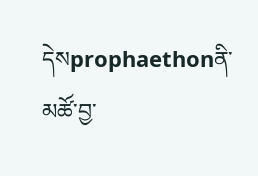དེསprophaethonནི་མཚོ་བྱ་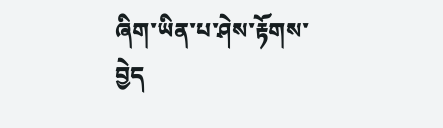ཞིག་ཡིན་པ་ཤེས་རྟོགས་བྱེད